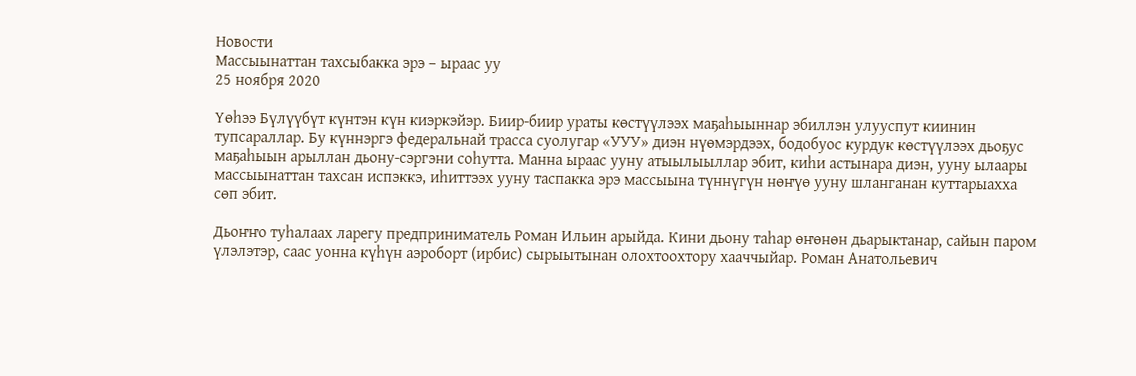Новости
Массыынаттан тахсыбакка эрэ – ыраас уу
25 ноября 2020

Үөһээ Бүлүүбүт күнтэн күн киэркэйэр. Биир-биир ураты көстүүлээх маҕаһыыннар эбиллэн улууспут киинин тупсараллар. Бу күннэргэ федеральнай трасса суолугар «УУУ» диэн нүөмэрдээх, бодобуос курдук көстүүлээх дьоҕус маҕаһыын арыллан дьону-сэргэни соһутта. Манна ыраас ууну атыылыыллар эбит, киһи астынара диэн, ууну ылаары массыынаттан тахсан испэккэ, иһиттээх ууну таспакка эрэ массыына түннүгүн нөҥүө ууну шланганан куттарыахха сөп эбит.

Дьоҥҥо туһалаах ларегу предприниматель Роман Ильин арыйда. Кини дьону таһар өҥөнөн дьарыктанар, сайын паром үлэлэтэр, саас уонна күһүн аэроборт (ирбис) сырыытынан олохтоохтору хааччыйар. Роман Анатольевич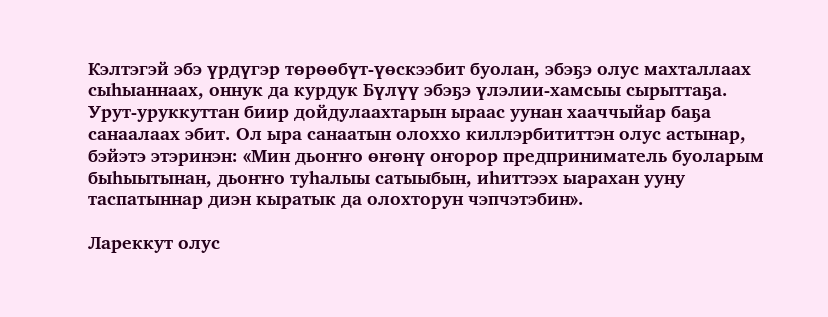Кэлтэгэй эбэ үрдүгэр төрөөбүт-үөскээбит буолан, эбэҕэ олус махталлаах сыһыаннаах, оннук да курдук Бүлүү эбэҕэ үлэлии-хамсыы сырыттаҕа. Урут-уруккуттан биир дойдулаахтарын ыраас уунан хааччыйар баҕа санаалаах эбит. Ол ыра санаатын олоххо киллэрбититтэн олус астынар, бэйэтэ этэринэн: «Мин дьоҥҥо өҥөнү оҥорор предприниматель буоларым быһыытынан, дьоҥҥо туһалыы сатыыбын, иһиттээх ыарахан ууну таспатыннар диэн кыратык да олохторун чэпчэтэбин».

Лареккут олус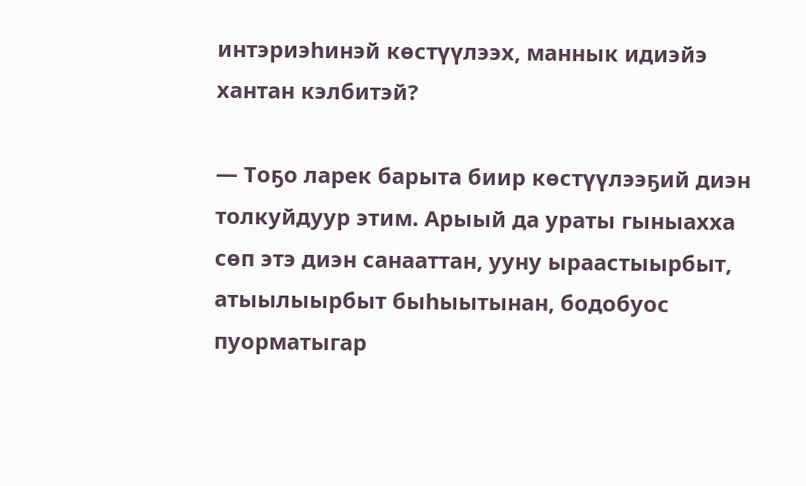интэриэһинэй көстүүлээх, маннык идиэйэ хантан кэлбитэй?

— Тоҕо ларек барыта биир көстүүлээҕий диэн толкуйдуур этим. Арыый да ураты гыныахха сөп этэ диэн санааттан, ууну ыраастыырбыт, атыылыырбыт быһыытынан, бодобуос пуорматыгар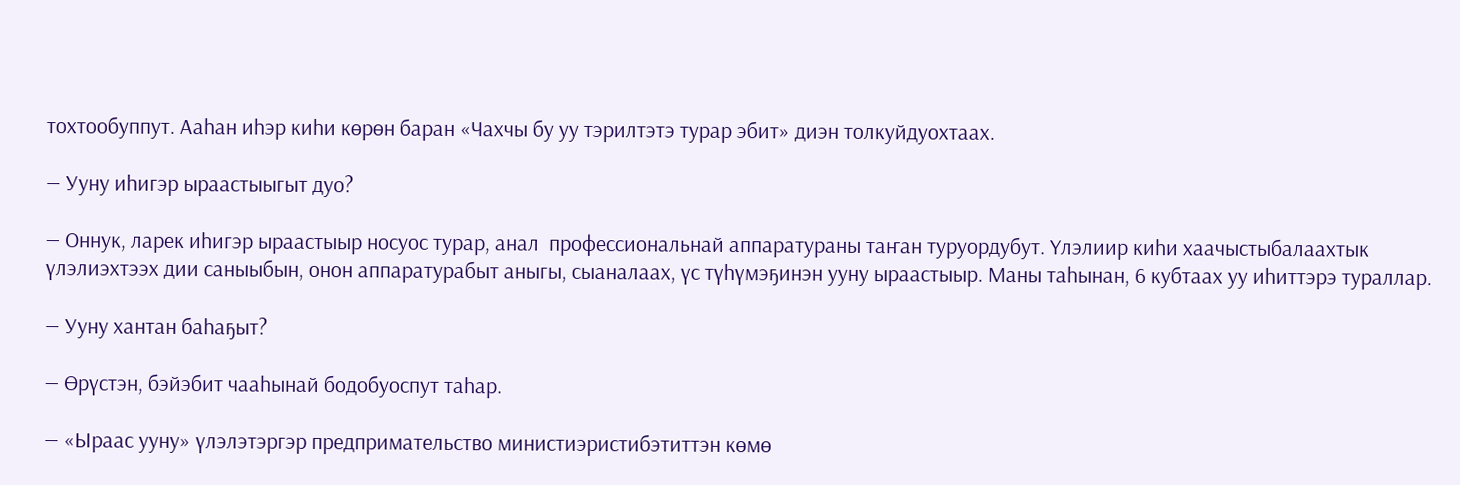тохтообуппут. Ааһан иһэр киһи көрөн баран «Чахчы бу уу тэрилтэтэ турар эбит» диэн толкуйдуохтаах.

— Ууну иһигэр ыраастыыгыт дуо?

— Оннук, ларек иһигэр ыраастыыр носуос турар, анал  профессиональнай аппаратураны таҥан туруордубут. Үлэлиир киһи хаачыстыбалаахтык үлэлиэхтээх дии саныыбын, онон аппаратурабыт аныгы, сыаналаах, үс түһүмэҕинэн ууну ыраастыыр. Маны таһынан, 6 кубтаах уу иһиттэрэ тураллар.

— Ууну хантан баһаҕыт?

— Өрүстэн, бэйэбит чааһынай бодобуоспут таһар.

— «Ыраас ууну» үлэлэтэргэр предпримательство министиэристибэтиттэн көмө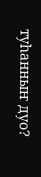туһанныҥ дуо?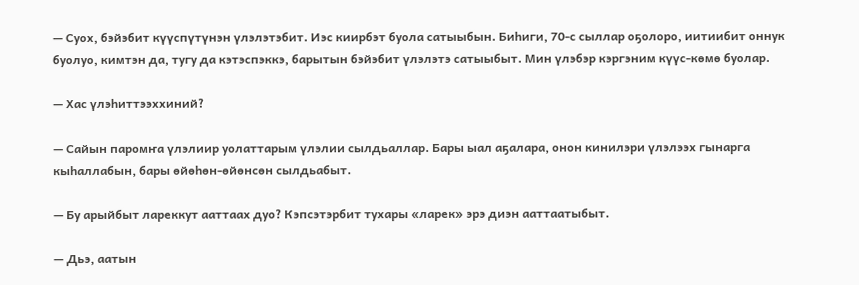— Суох, бэйэбит күүспүтүнэн үлэлэтэбит. Иэс киирбэт буола сатыыбын. Биһиги, 70-с сыллар оҕолоро, иитиибит оннук буолуо, кимтэн да, тугу да кэтэспэккэ, барытын бэйэбит үлэлэтэ сатыыбыт. Мин үлэбэр кэргэним күүс-көмө буолар.

— Хас үлэһиттээххиний?

— Сайын паромҥа үлэлиир уолаттарым үлэлии сылдьаллар. Бары ыал аҕалара, онон кинилэри үлэлээх гынарга кыһаллабын, бары өйөһөн-өйөнсөн сылдьабыт.

— Бу арыйбыт лареккут ааттаах дуо? Кэпсэтэрбит тухары «ларек» эрэ диэн ааттаатыбыт.

— Дьэ, аатын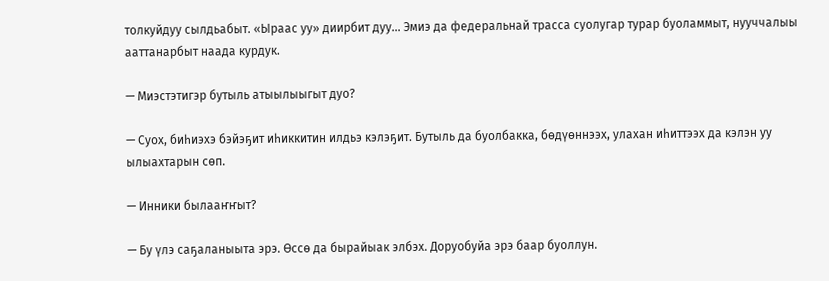толкуйдуу сылдьабыт. «Ыраас уу» диирбит дуу… Эмиэ да федеральнай трасса суолугар турар буоламмыт, нууччалыы ааттанарбыт наада курдук.

— Миэстэтигэр бутыль атыылыыгыт дуо?

— Суох, биһиэхэ бэйэҕит иһиккитин илдьэ кэлэҕит. Бутыль да буолбакка, бөдүөннээх, улахан иһиттээх да кэлэн уу ылыахтарын сөп.

— Инники былааҥҥыт?

— Бу үлэ саҕаланыыта эрэ. Өссө да бырайыак элбэх. Доруобуйа эрэ баар буоллун.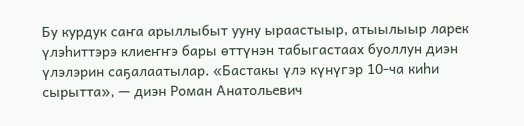Бу курдук саҥа арыллыбыт ууну ыраастыыр, атыылыыр ларек үлэһиттэрэ клиеҥҥэ бары өттүнэн табыгастаах буоллун диэн үлэлэрин саҕалаатылар. «Бастакы үлэ күнүгэр 10-ча киһи сырытта», — диэн Роман Анатольевич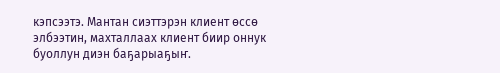кэпсээтэ. Мантан сиэттэрэн клиент өссө элбээтин, махталлаах клиент биир оннук буоллун диэн баҕарыаҕыҥ.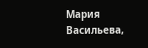Мария Васильева,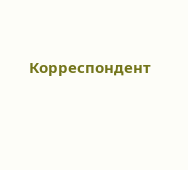Корреспондент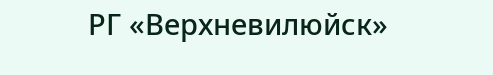РГ «Верхневилюйск»